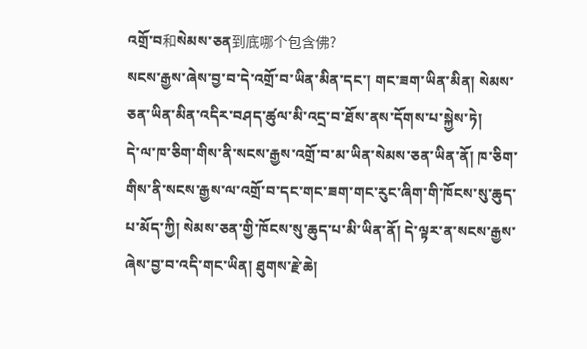འགྲོ་བ和སེམས་ཅན到底哪个包含佛?
སངས་རྒྱས་ཞེས་བྱ་བ་དེ་འགྲོ་བ་ཡིན་མིན་དང་། གང་ཟག་ཡིན་མིན། སེམས་ཅན་ཡིན་མིན་འདིར་བཤད་ཚུལ་མི་འདྲ་བ་ཐོས་ནས་དོགས་པ་སྐྱེས་ཏེ།
དེ་ལ་ཁ་ཅིག་གིས་ནི་སངས་རྒྱས་འགྲོ་བ་མ་ཡིན་སེམས་ཅན་ཡིན་ནོ། ཁ་ཅིག་གིས་ནི་སངས་རྒྱས་ལ་འགྲོ་བ་དང་གང་ཟག་གང་རུང་ཞིག་གི་ཁོངས་སུ་ཆུད་པ་མོད་ཀྱི། སེམས་ཅན་གྱི་ཁོངས་སུ་ཆུད་པ་མི་ཡིན་ནོ། དེ་ལྟར་ན་སངས་རྒྱས་ཞེས་བྱ་བ་འདི་གང་ཡིན། ཐུགས་རྗེ་ཆེ།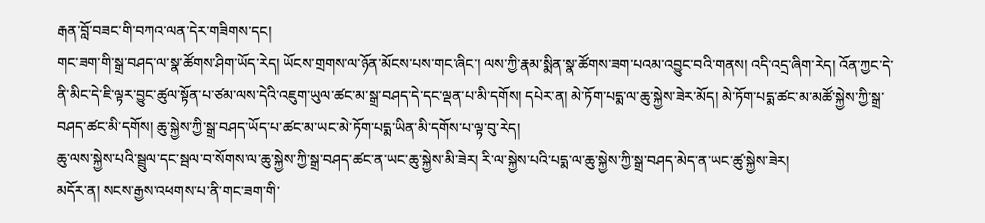རྒན་བློ་བཟང་གི་བཀའ་ལན་དེར་གཟིགས་དང།
གང་ཟག་གི་སྒྲ་བཤད་ལ་སྣ་ཚོགས་ཤིག་ཡོད་རེད། ཡོངས་གྲགས་ལ་ཉོན་མོངས་པས་གང་ཞིང་། ལས་ཀྱི་རྣམ་སྨིན་སྣ་ཚོགས་ཟག་པའམ་འབྱུང་བའི་གནས། འདི་འདྲ་ཞིག་རེད། འོན་ཀྱང་དེ་ནི་མིང་དེ་ཇི་ལྟར་བྱུང་ཚུལ་སྟོན་པ་ཙམ་ལས་དེའི་འཇུག་ཡུལ་ཚང་མ་སྒྲ་བཤད་དེ་དང་ལྡན་པ་མི་དགོས། དཔེར་ན། མེ་ཏོག་པདྨ་ལ་ཆུ་སྐྱེས་ཟེར་མོད། མེ་ཏོག་པདྨ་ཚང་མ་མཚོ་སྐྱེས་ཀྱི་སྒྲ་བཤད་ཚང་མི་དགོས། ཆུ་སྐྱེས་ཀྱི་སྒྲ་བཤད་ཡོད་པ་ཚང་མ་ཡང་མེ་ཏོག་པདྨ་ཡིན་མི་དགོས་པ་ལྟ་བུ་རེད།
ཆུ་ལས་སྐྱེས་པའི་སྦྲུལ་དང་སྦལ་བ་སོགས་ལ་ཆུ་སྐྱེས་ཀྱི་སྒྲ་བཤད་ཚང་ན་ཡང་ཆུ་སྐྱེས་མི་ཟེར། རི་ལ་སྐྱེས་པའི་པདྨ་ལ་ཆུ་སྐྱེས་ཀྱི་སྒྲ་བཤད་མེད་ན་ཡང་ཚུ་སྐྱེས་ཟེར།
མདོར་ན། སངས་རྒྱས་འཕགས་པ་ནི་གང་ཟག་གི་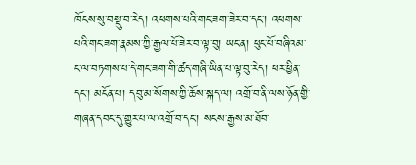ཁོངས་སུ་བསྡུ་བ་རེད། འཕགས་པའི་གང་ཟག་ཟེར་བ་དང་། འཕགས་པའི་གང་ཟག་རྣམས་ཀྱི་རྒྱལ་པོ་ཟེར་བ་ལྟ་བུ། ཡང་ན། ཕུང་པོ་བཞིའམ་ང་ལ་བཏགས་པ་དེ་གང་ཟག་གི་ཚད་གཞི་ཡིན་པ་ལྟ་བུ་རེད། ཕར་ཕྱིན་དང་། མངོན་པ། དབུ་མ་སོགས་ཀྱི་ཆོས་སྐད་ལ། འགྲོ་བ་ནི་ལས་ཉོན་གྱི་གཞན་དབང་དུ་གྱུར་པ་ལ་འགྲོ་བ་དང་། སངས་རྒྱས་མ་ཐོབ་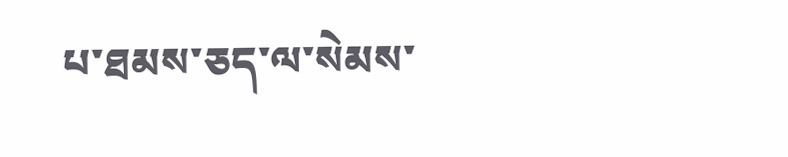པ་ཐམས་ཅད་ལ་སེམས་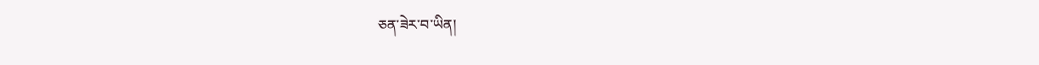ཅན་ཟེར་བ་ཡིན།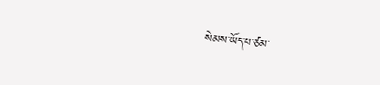སེམས་ཡོད་པ་ཙམ་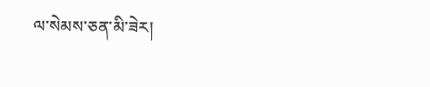ལ་སེམས་ཅན་མི་ཟེར།